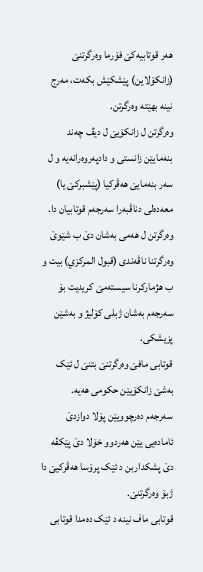هەر قوتابیەکێ فۆرما وەرگرتنێ (زانکۆلاین) پێشکێش بکەت، مەرج نینە بهێتە وەرگرتن.
وەرگرتن ل زانکۆیێ ل دیڤ چەند بنەمایێن زانستی و دادپەروەرانەیە و ل سەر بنەمایێ هەڤرکیا (پێشبرکێ یا) معەدەلی دناڤبەرا سەرجەم قوتابیان دا.
وەرگرتن ل هەمی بەشان دێ ب شێوێ وەرگرتنا ناڤەندی (قبول المرکزي) بیت و ب هژمارکرنا سیستەمێ کریدیت بۆ سەرجەم بەشان ژبلی کۆلیژ و بەشێن پزیشکی.
قوتابی مافێ وەرگرتنێ بتنێ ل ئێک بەشێ زانکۆیێن حکومی هەیە.
سەرجەم دەرچوویێن پۆلا دوازدێ ئامادەیی یێن هەردوو خۆلا دێ پێکڤە دێ پشکداربن د ئێک پرۆسا هەڤرکیێ دا ژبۆ وەرگرتنێ.
قوتابی ماف نینە د ئێک دەمدا قوتابی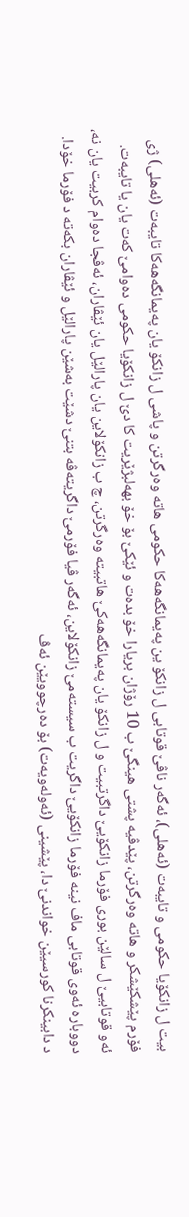بیت ل زانکۆیا حکومی و تایبەت (ئەهلی)، ئەگەر ناڤێ قوتابی ل زانکۆ ین پەیمانگەهەکا حکومی هاتە وەرگرتن و پاشی ل زانکۆ یان پەیمانگەهەکا تایبەت (ئەهلی) ژی فۆرم پێشکێشکر و هاتە وەرگرتن، پێدڤیە پشتی هینگێ ب 10 رۆژان بریارا خۆ بدەت و ئێکێ بۆ خۆ بهەلبژێریت کا دێ ل زانکۆیا حکومی دەوامێ کەت یان یا تایبەت.
ئەو قوتابیێ ل سالێن بوری فۆرما زانکۆیێ داگرتبیت و ل زانکۆ یان پەیمانگەهەکێ هاتبیتە وەرگرتن، چ ب زانکۆلاین یان پارالێل یان ئێڤاران، ئەڤجا دەوام کربیت یان نە، دووبارە ئەوی قوتابی ماف نینە فۆرما زانکۆیێ داگریت ب سیستەمێ زانکۆلاین، ئەگەر ڤیا فۆرمێ داگریتەڤە بتنێ دشێت بەشێن پارالێل و ئێڤاران بکەتە د فۆرما خۆدا.
د دابینکرنا کورسیێن خواندنێ دا، پێشینی (ئەولەویەت) بۆ دەرچوویێن ئەڤ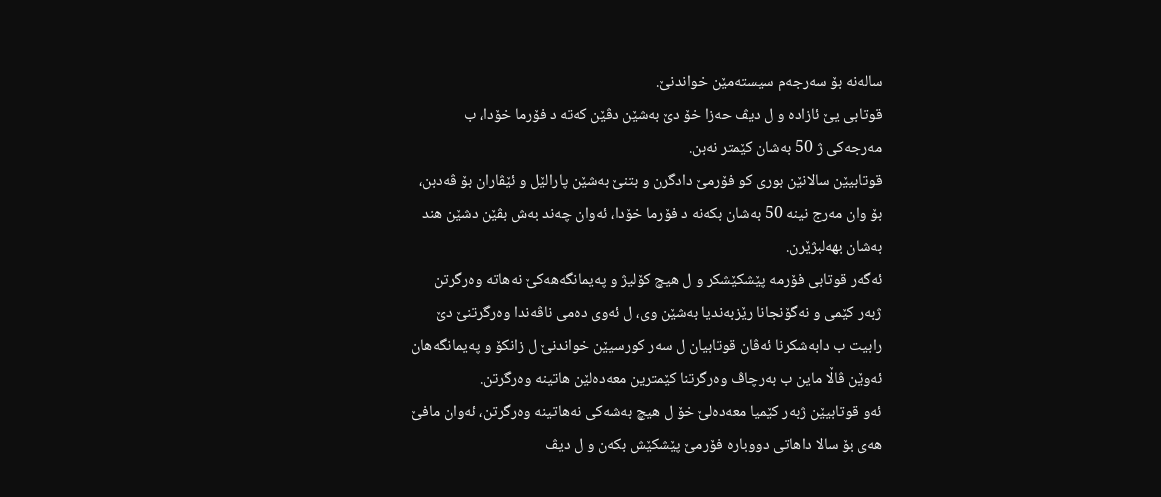سالەنە بۆ سەرجەم سیستەمێن خواندنێ.
قوتابی یێ ئازادە و ل دیڤ حەزا خۆ دێ بەشێن دڤێن کەتە د فۆرما خۆدا، ب مەرجەکی ژ 50 بەشان کێمتر نەبن.
قوتابیێن سالانێن بوری کو فۆرمێ دادگرن و بتنێ بەشێن پارالێل و ئێڤاران بۆ ڤەدبن، بۆ وان مەرج نینە 50 بەشان بکەنە د فۆرما خۆدا، ئەوان چەند بەش بڤێن دشێن هند بەشان بهەلبژێرن.
ئەگەر قوتابی فۆرمە پێشکێشکر و ل هیچ کۆلیژ و پەیمانگەهەکێ نەهاتە وەرگرتن ژبەر کێمی و نەگۆنجانا رێزبەندیا بەشێن وی، ل ئەوی دەمی ناڤەندا وەرگرتنێ دێ رابیت ب دابەشکرنا ئەڤان قوتابیان ل سەر کورسیێن خواندنێ ل زانکۆ و پەیمانگەهان ئەوێن ڤاڵا ماین ب بەرچاڤ وەرگرتنا کێمترین معەدەلێن هاتینە وەرگرتن.
ئەو قوتابیێن ژبەر کێمیا معەدەلێ خۆ ل هیچ بەشەکی نەهاتینە وەرگرتن، ئەوان مافێ هەی بۆ سالا داهاتی دووبارە فۆرمێ پێشکێش بکەن و ل دیڤ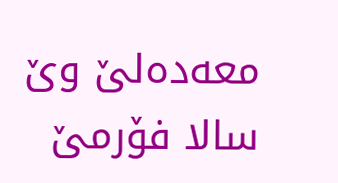معەدەلێ وێ سالا فۆرمێ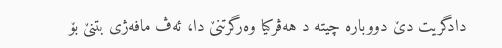دادگریت دێ دووبارە چیتە د هەڤرکیا وەرگرتنێ دا، ئەڤ مافەژی بتنێ بۆ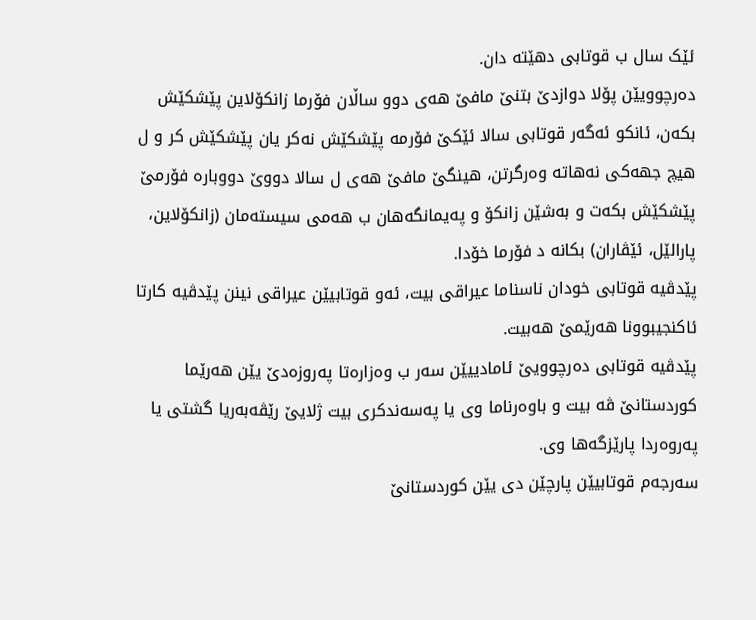ئێک سال ب قوتابی دهێتە دان.
دەرچوویێن پۆلا دوازدێ بتنێ مافێ هەی دوو ساڵان فۆرما زانکۆلاین پێشکێش بکەن، ئانکو ئەگەر قوتابی سالا ئێکێ فۆرمە پێشکێش نەکر یان پێشکێش کر و ل هیچ جهەکی نەهاتە وەرگرتن، هینگێ مافێ هەی ل سالا دووێ دووبارە فۆرمێ پێشکێش بکەت و بەشێن زانکۆ و پەیمانگەهان ب هەمی سیستەمان (زانکۆلاین، پارالێل، ئێڤاران) بکانە د فۆرما خۆدا.
پێدڤیە قوتابی خودان ناسناما عیراقی بیت، ئەو قوتابیێن عیراقی نینن پێدڤیە کارتا ئاکنجیبوونا هەرێمێ هەبیت.
پێدڤیە قوتابی دەرچوویێ ئامادییێن سەر ب وەزارەتا پەروزەدێ یێن هەرێما کوردستانێ ڤە بیت و باوەرناما وی یا پەسەندکری بیت ژلایێ رێڤەبەریا گشتی یا پەروەردا پارێزگەها وی.
سەرجەم قوتابیێن پارچێن دی یێن کوردستانێ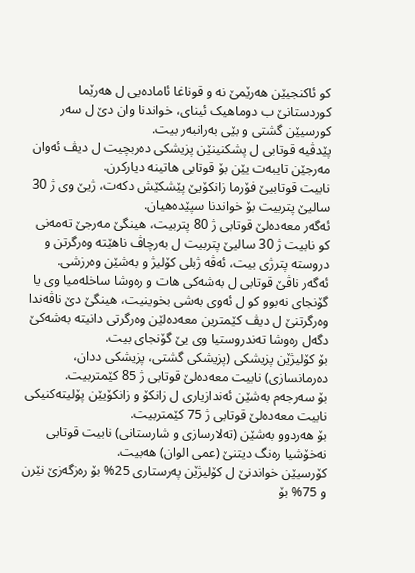کو ئاکنجیێن هەرێمێ نە و قوناغا ئامادەیی ل هەرێما کوردستانێ ب دوماهیک ئینای، خواندنا وان دێ ل سەر کورسیێن گشتی و بێی بەرانبەر بیت.
پێدڤیە قوتابی ل پشکنینێن پزیشکی دەربچیت ل دیڤ ئەوان مەرجێن تایبەت یێن بۆ قوتابی هاتینە دیارکرن.
نابیت قوتابیێ فۆرما زانکۆیێ پێشکێش دکەت، ژیێ وی ژ 30 سالیێ پتربیت بۆ خواندنا سپێدەهیان.
ئەگەر معەدەلێ قوتابی ژ 80 پتربیت، هینگێ مەرجێ تەمەنی کو نابیت ژ 30 سالیێ پتربیت ل بەرچاڤ ناهێتە وەرگرتن و دروستە پترژی بیت، ئەڤە ژبلی کۆلیژ و بەشێن وەرزشی.
ئەگەر ناڤێ قوتابی ل بەشەکی هات و رەوشا ساخلەمیا وی یا گۆنجای نەبوو کو ل ئەوی بەشی بخوینیت، هینگێ دێ ناڤەندا وەرگرتنێ ل دیڤ کێمترین معەدەلێن وەرگرتی دانیتە بەشەکێ دگەل رەوشا تەندروستیا وی یێ گۆنجای بیت.
بۆ کۆلیژێن پزیشکی (پزیشکی گشتی، پزیشکی ددان، دەرمانسازی) نابیت معەدەلێ قوتابی ژ 85 کێمتربیت.
بۆ سەرجەم بەشێن ئەندازیاری ل زانکۆ و زانکۆیێن پۆلیتەکنیکی نابیت معەدەلێ قوتابی ژ 75 کێمتربیت.
بۆ هەردوو بەشێن (تەلارسازی و شارستانی) نابیت قوتابی نەخۆشیا رەنگ دیتنێ (عمی الوان) هەبیت.
کۆرسیێن خواندنێ ل کۆلیژێن پەرستاری 25% بۆ رەزگەزێ نێرن و 75% بۆ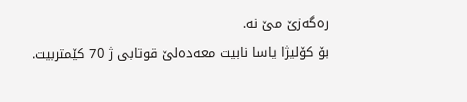رەگەزێ مێ نە.
بۆ کۆلیژا یاسا نابیت معەدەلێ قوتابی ژ 70 کێمتربیت.